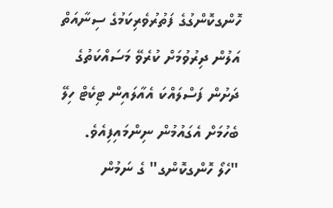ހޮންގކޮންގުގެ ފަތުރުވެރިކަމުގެ ސިނާއަތް އަލުން ދިރުވުމަށް ކުރެވޭ މަސައްކަތުގެ ދަށުން ފަސްލައްކަ އެއާލައިން ޓިކެޓް ހިލޭ ބެހުމަށް އެގައުމުން ނިންމައިފިއެވެ.
"ހެލޯ ހޮންގކޮންގ" ގެ ނަމުން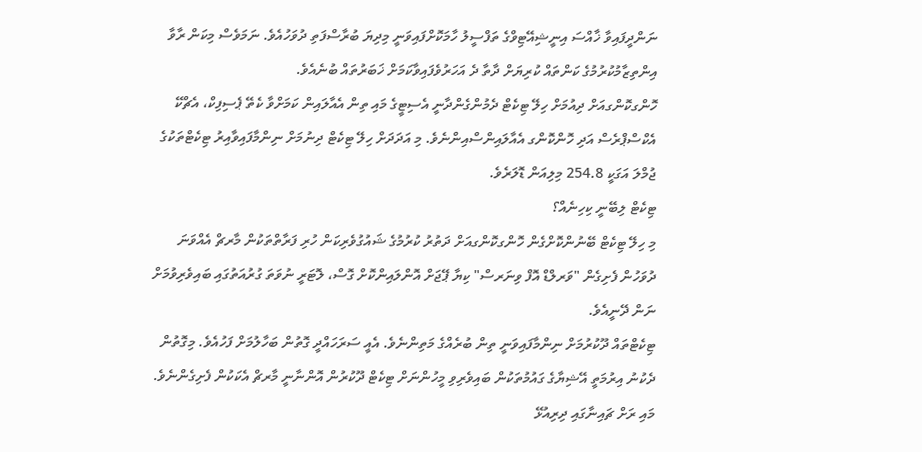ނަންދީފައިވާ ޚާއްސަ އިނީޝިއޭޓިވްގެ ތަފްސީލު ހާމަކޮށްފައިވަނީ މިދިޔަ ބުރާސްފަތި ދުވަހުއެވެ. ނަމަވެސް މިކަން ރާވާ އިންތިޒާމުކުރުމުގެ ކަންތައް ކުރިޔަށް ދާތާ ދެ އަހަރުވެފައިވާކަމަށް ޚަބަރުތައް ބުނެއެވެ.
ހޮންގކޮންގއަށް ދިއުމަށް ހިލޭ ޓިކެޓް ދެމުންގެންދާނީ އެސިޓީގެ މައި ތިން އެއާލައިން ކަމަށްވާ ކެތޭ ޕެސިފިކް، އެޗްކޭ އެކްސްޕްރެސް އަދި ހޮންކޮންގ އެއާލައިންސްއިންނެވެ. މި އަދަދަށް ހިލޭ ޓިކެޓް ދިނުމަށް ނިންމާފައިވާއިރު ޓިކެޓްތަކުގެ ޖުމްލަ އަގަކީ 254.8 މިލިއަން ޑޮލަރެވެ.
ޓިކެޓް ލިބޭނީ ކިހިނެއް؟
މި ހިލޭ ޓިކެޓް ބޭނުންކޮށްގެން ހޮންގކޮންގއަށް ދަތުރު ކުރުމުގެ ޝައުގުވެރިކަން ހުރި ފަރާތްތަކުން މާރޗް އެއްވަނަ ދުވަހުން ފެށިގެން "ވަރލްޑް އޮފް ވިނަރސް" ކިޔާ ޕޭޖަށް އޮންލައިންކޮށް ގޮސް، ލޮޓަރީ ނުވަތަ ގުރުއަތުގައި ބައިވެރިވުމަށް ނަން ދޭނީއެވެ.
ޓިކެޓްތައް ދޫކުރުމަށް ނިންމާފައިވަނީ ތިން ބުރެއްގެ މަތިންނެވެ. އެއީ ސަރަހައްދީ ގޮތުން ބަހާލުމަށް ފަހުއެވެ. މިގޮތުން ދެކުނު އިރުމަތީ އޭޝިޔާގެ ގައުމުތަކުން ބައިވެރިވި މީހުންނަށް ޓިކެޓް ދޫކުރުން އޮންނާނީ މާރޗް އެކަކުން ފެށިގެންނެވެ. މައި ރަށް ޗައިނާގައި ދިރިއުޅޭ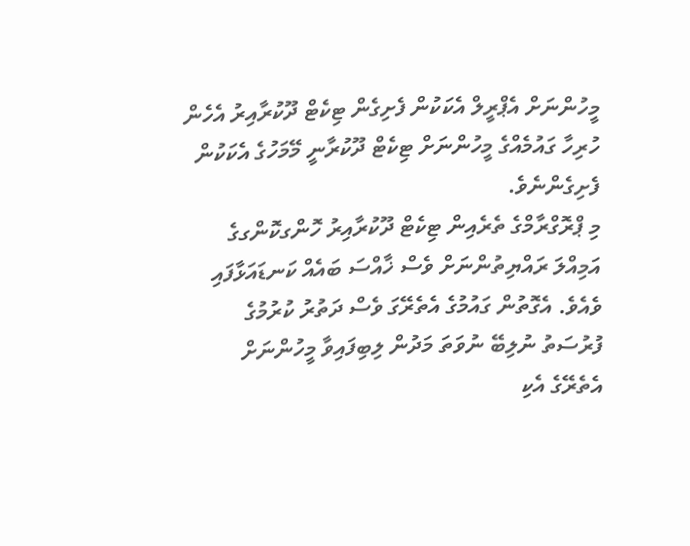މީހުންނަށް އެޕްރީލް އެކަކުން ފެށިގެން ޓިކެޓް ދޫކުރާއިރު އެހެން ހުރިހާ ގައުމެއްގެ މީހުންނަށް ޓިކެޓް ދޫކުރާނީ މޭމަހުގެ އެކަކުން ފެށިގެންނެވެ.
މި ޕްރޮގްރާމްގެ ތެރެއިން ޓިކެޓް ދޫކުރާއިރު ހޮންގކޮންގގެ އަމިއްލަ ރައްޔިތުންނަށް ވެސް ޚާއްސަ ބައެއް ކަނޑައަޅާފައި ވެއެވެ. އެގޮތުން ގައުމުގެ އެތެރޭގަ ވެސް ދަތުރު ކުރުމުގެ ފުރުސަތު ނުލިބޭ ނުވަތަ މަދުން ލިބިފައިވާ މީހުންނަށް އެތެރޭގެ އެކި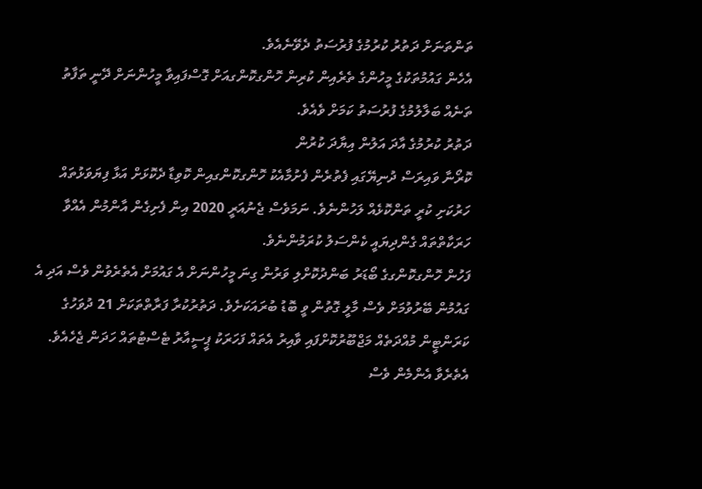ތަންތަނަށް ދަތުރު ކުރުމުގެ ފުރުސަތު ދެވޭނެއެވެ.
އެހެން ގައުމުތަކުގެ މީހުންގެ ތެރެއިން ކުރިން ހޮންގކޮންގއަށް ގޮސްފައިވާ މީހުންނަށް ދޭނީ ތަފާތު ތަނެއް ބަލާލުމުގެ ފުރުސަތު ކަމަށް ވެއެވެ.
ދަތުރު ކުރުމުގެ އާދަ އަލުން އިޔާދަ ކުރުން
ކޮރޯނާ ވައިރަސް ދުނިޔޭގައި ފެތުރެން ފެށުމާއެކު ހޮންގކޮންގއިން ކޮވިޑާ ދެކޮޅަށް އަޅާ ފިޔަވަޅުތައް ހަރުކަށި ކުރީ ތަންކޮޅެއް ލަހުންނެވެ. ނަމަވެސް ޖެނުއަރީ 2020 އިން ފެށިގެން އާންމުން އެއްވާ ހަރަކާތްތައް ގެންދިޔައީ ކެންސަލު ކުރަމުންނެވެ.
ފަހުން ހޮންގކޮންގގެ ބޯޑަރު ބަންދުކޮށްލި ވަރުން ގިނަ މީހުންނަށް އެ ގައުމަށް އެތެރެވުން ވެސް އަދި އެ ގައުމުން ބޭރުވުމަށް ވެސް މާލީ ގޮތުން ވީ ބޮޑު ބުރައަކަށެވެ. ދަތުރުކުރާ ފަރާތްތަކަށް 21 ދުވަހުގެ ކަރަންޓީން މުއްދަތެއް މަޖްބޫރުކޮށްފައި ވާއިރު އެތައް ފަހަރަކު ޕީސީއާރު ޓެސްޓުތައް ހަދަން ޖެހެއެވެ. އެތެރެވާ އެންމެން ވެސް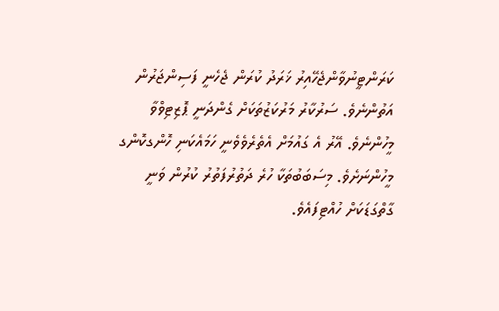ކަރަންޓީނުވާންޖެހޭއިރު ޚަރަދު ކުރަން ޖެހެނީ ފަސިންޖަރުން އަތުންނެވެ. ސަރުކާރު މަރުކަޒުތަކަށް ގެންދަނީ ޕޮޒިޓިވްވާ މީހުންނެވެ. އޭރު އެ ގައުމަށް އެތެރެވެވެނީ ހަމައެކަނި ހޮންގކޮންގ މީހުންނަށެވެ. މިސަބަބުތަކާ ހުރެ ދަތުރުފަތުރު ކުރުން ވަނީ ގާތްގަޑަކަށް ހުއްޓިފައެވެ.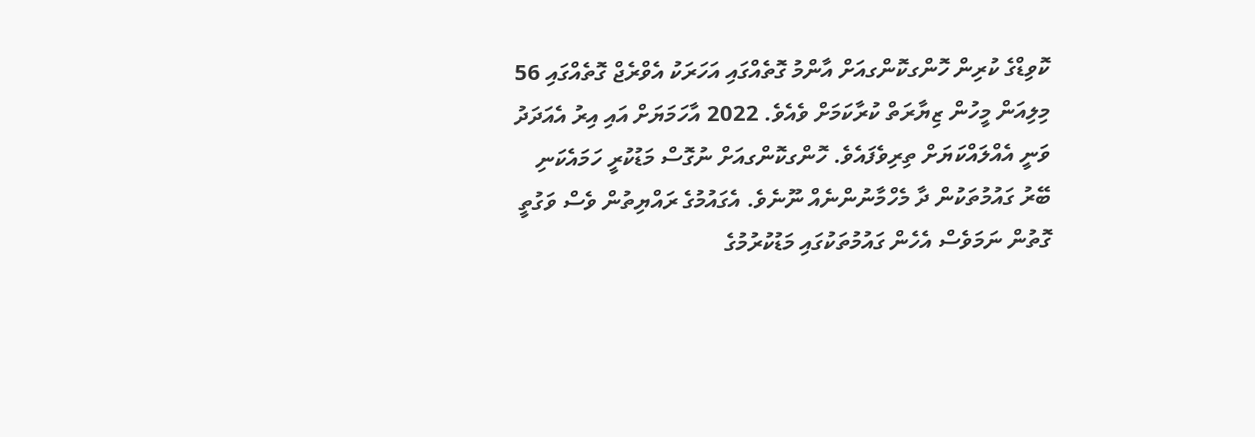ކޮވިޑްގެ ކުރިން ހޮންގކޮންގއަށް އާންމު ގޮތެއްގައި އަހަރަކު އެވްރެޖް ގޮތެއްގައި 56 މިލިއަން މީހުން ޒިޔާރަތް ކުރާކަމަށް ވެއެވެ. 2022 އާހަމަޔަށް އައި އިރު އެއަދަދު ވަނީ އެއްލައްކަޔަށް ތިރިވެފައެވެ. ހޮންގކޮންގއަށް ނުގޮސް މަޑުކުރީ ހަމައެކަނި ބޭރު ގައުމުތަކުން ދާ މެހްމާނުންނެއް ނޫނެވެ. އެގައުމުގެ ރައްޔިތުން ވެސް ވަގުތީ ގޮތުން ނަމަވެސް އެހެން ގައުމުތަކުގައި މަޑުކުރުމުގެ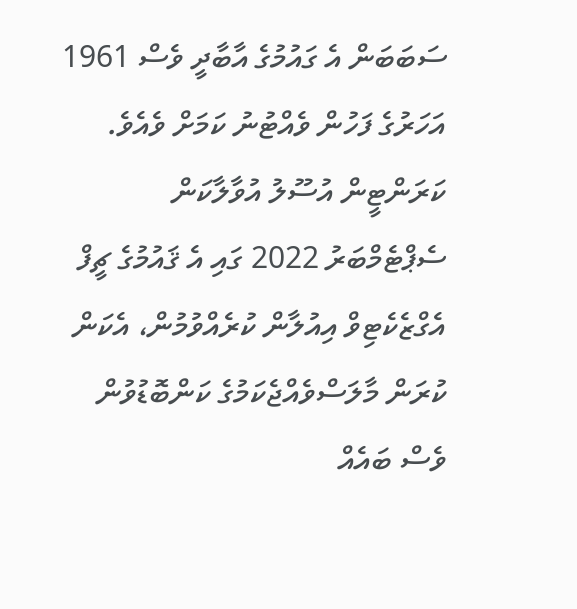ސަބަބަން އެ ގައުމުގެ އާބާދީ ވެސް 1961 އަހަރުގެ ފަހުން ވެއްޓުނު ކަމަށް ވެއެވެ. ކަރަންޓީން އުސޫލު އުވާލާކަން ސެޕްޓެމްބަރު 2022 ގައި އެ ޤައުމުގެ ޗީފް އެގްޒެކެޓިވް އިއުލާން ކުރެއްވުމުން، އެކަން ކުރަން މާލަސްވެއްޖެކަމުގެ ކަންބޮޑުވުން ވެސް ބައެއް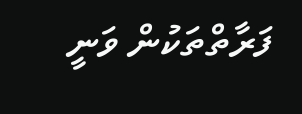ފަރާތްތަކުން ވަނީ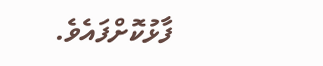ފާޅުކޮށްފައެވެ.